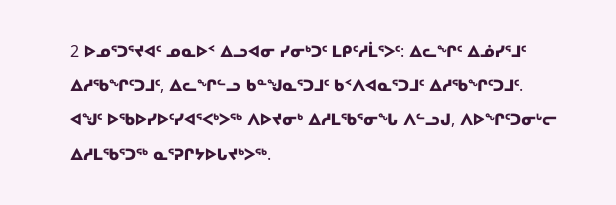2 ᐅᓄᕐᑐᕐᔪᐊᑦ ᓄᓇᐅᑉ ᐃᓗᐊᓂ ᓯᓂᒃᑐᑦ ᒪᑭᑦᓱᒫᕐᐳᑦ: ᐃᓚᖏᑦ ᐃᓅᓯᕐᒧᑦ ᐃᓱᖃᖏᑦᑐᒧᑦ, ᐃᓚᖏᓪᓗ ᑲᓐᖑᓇᕐᑐᒧᑦ ᑲᑉᐱᐊᓇᕐᑐᒧᑦ ᐃᓱᖃᖏᑦᑐᒧᑦ.
ᐊᖑᑦ ᐅᖃᐅᓯᐅᑦᓯᐊᕐᐸᒃᐳᖅ ᐱᐅᔪᓂᒃ ᐃᓱᒪᖃᕐᓂᖓ ᐱᓪᓗᒍ, ᐱᐅᖏᑦᑐᓂᒡᓕ ᐃᓱᒪᖃᕐᑐᖅ ᓇᕐᕈᒋᔭᐅᒐᔪᒃᐳᖅ.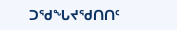ᑐᖁᖓᔪᖁᑎᑎᑦ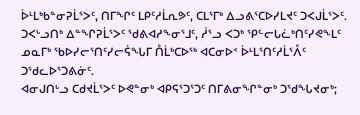ᐆᒻᒪᒃᑲᓐᓂᕈᒫᕐᐳᑦ, ᑎᒥᖏᑦ ᒪᑭᑦᓱᒫᕆᕗᑦ, ᑕᒪᕐᒥᒃ ᐃᓗᕕᕐᑕᐅᓯᒪᔪᑦ ᑐᐸᒍᒫᕐᐳᑦ. ᑐᐸᒡᓗᑎᒃ ᐃᓐᖏᕈᒫᕐᐳᑦ ᖁᕕᐊᓱᖕᓂᕐᒧᑦ, ᓲᕐᓗ ᐸᑐᒃ ᕿᓪᓕᒐᓛᒃᑎᑦᓯᕙᖕᒪᑦ ᓄᓇᒥᒃ ᖃᐅᓯᓕᕐᑎᑦᓯᓕᕌᖓᒥ ᑍᒫᒃᑕᐅᖅ ᐊᑕᓂᐅᑉ ᐆᒻᒪᕐᑎᑦᓱᒫᕐᐰᑦ ᑐᖁᓚᐅᕐᑐᕕᓃᑦ.
ᐊᓂᒍᑎᒡᓗ ᑕᑯᔪᒫᕐᐳᑦ ᐅᕙᓐᓂᒃ ᐊᑭᕋᕐᑐᕐᑐᑦ ᑎᒥᕕᓂᖏᓐᓂᒃ ᑐᖁᖓᔪᓂᒃ;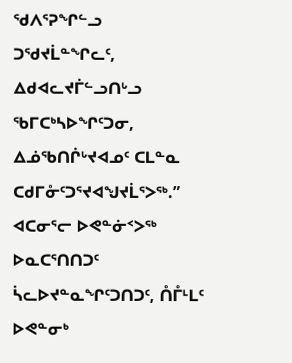ᖁᐱᕐᕈᖏᓪᓗ ᑐᖁᔪᒫᓐᖏᓚᑦ, ᐃᑯᐊᓚᔪᒦᓪᓗᑎᒡᓗ ᖃᒥᑕᒃᓴᐅᖏᑦᑐᓂ, ᐃᓅᖃᑎᒌᒡᔪᐊᓄᑦ ᑕᒪᓐᓇ ᑕᑯᒥᓁᑦᑐᕐᔪᐊᖑᔪᒫᕐᐳᖅ.”
ᐊᑕᓂᕐᓕ ᐅᕙᓐᓃᑉᐳᖅ ᐅᓇᑕᕐᑎᑎᑐᑦ ᓵᓚᐅᔪᓐᓇᖏᑦᑐᑎᑐᑦ, ᑍᒤᒻᒪᑦ ᐅᕙᓐᓂᒃ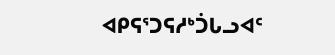ᐊᑭᕋᕐᑐᕋᓱᒃᑑᒐᓗᐊᑦ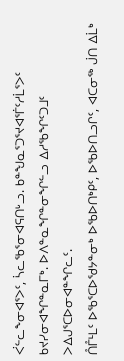ᐹᓪᓚᖕᓂᐊᕐᐳᑦ, ᓵᓚᖃᕐᓂᐊᕋᑎᒡᓗ. ᑲᓐᖑᓇᕐᑐᕐᔪᐊᕐᒦᑦᓱᒫᕐᐳᑦ ᑲᔪᓯᓂᐊᖏᓐᓇᒥᒃ. ᐅᐱᓐᓇᖏᓐᓂᖏᓪᓗ ᐃᓱᖃᖏᑦᑐᒧᑦ ᐳᐃᒍᕐᑕᐅᓂᐊᓐᖏᓚᑦ.
ᑍᒤᒻᒪᑦ ᐅᖃᕐᑕᐅᖁᔭᓐᓂᒃ ᐅᖃᐅᑎᒃᑭᑦ, ᐅᖃᐅᑎᓗᒋᑦ, ᐊᑕᓂᖅ ᒎᑎ ᐃᒫᒃ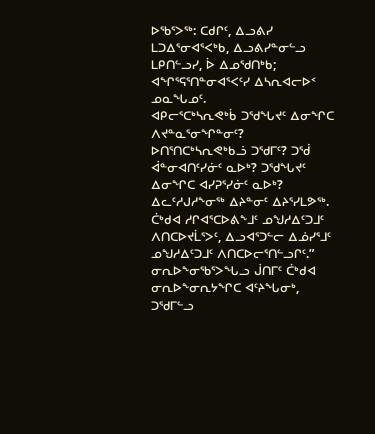ᐅᖃᕐᐳᖅ: ᑕᑯᒋᑦ, ᐃᓗᕕᓯ ᒪᑐᐃᕐᓂᐊᕐᐸᒃᑲ, ᐃᓗᕕᓯᓐᓂᓪᓗ ᒪᑭᑎᓪᓗᓯ, ᐆ ᐃᓄᖁᑎᒃᑲ; ᐊᖏᕐᕋᕐᑎᓐᓂᐊᕐᐸᑦᓯ ᐃᓴᕆᐊᓕᐅᑉ ᓄᓇᖓᓄᑦ.
ᐊᑭᓕᕐᑕᒃᓴᕆᕙᒃᑳ ᑐᖁᖓᔪᑦ ᐃᓂᖏᑕ ᐱᔪᓐᓇᕐᓂᖏᓐᓂᑦ? ᐅᑎᕐᑎᑕᒃᓴᕆᕙᒃᑲᓘ ᑐᖁᒥᑦ? ᑐᖂ ᐋᓐᓂᐊᑎᑦᓯᓃᑦ ᓇᐅᒃ? ᑐᖁᖓᔪᑦ ᐃᓂᖏᑕ ᐊᓯᕈᕐᓯᓃᑦ ᓇᐅᒃ? ᐃᓚᑦᓱᒍᓱᖕᓂᖅ ᐃᔨᓐᓂᑦ ᐃᔨᕐᓯᒪᕗᖅ.
ᑖᒃᑯᐊ ᓱᒋᐊᕐᑕᐅᕕᖕᒧᑦ ᓄᖑᓱᐃᑦᑐᒧᑦ ᐱᑎᑕᐅᔪᒫᕐᐳᑦ, ᐃᓗᐊᕐᑐᓪᓕ ᐃᓅᓯᕐᒧᑦ ᓄᖑᓱᐃᑦᑐᒧᑦ ᐱᑎᑕᐅᓕᕐᑎᓪᓗᒋᑦ.”
ᓂᕆᐅᖕᓂᖃᕐᐳᖓᓗ ᒎᑎᒥᑦ ᑖᒃᑯᐊ ᓂᕆᐅᖕᓂᕆᔭᖏᑕ ᐊᑦᔨᖓᓂᒃ, ᑐᖁᒥᓪᓗ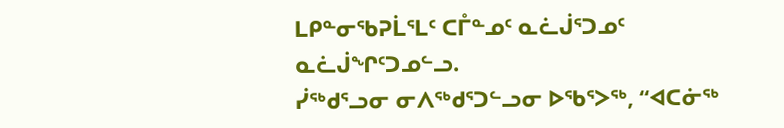ᒪᑭᓐᓂᖃᕈᒫᕐᒪᑦ ᑕᒤᓐᓄᑦ ᓇᓛᒎᕐᑐᓄᑦ ᓇᓛᒎᖏᑦᑐᓄᓪᓗ.
ᓰᖅᑯᕐᓗᓂ ᓂᐱᖅᑯᕐᑐᓪᓗᓂ ᐅᖃᕐᐳᖅ, “ᐊᑕᓃᖅ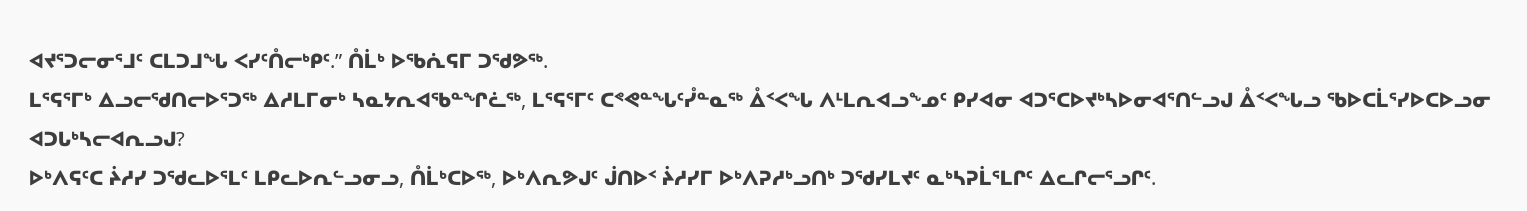ᐊᔪᕐᑐᓕᓂᕐᒧᑦ ᑕᒪᑐᒧᖓ ᐸᓯᑦᑍᓕᒃᑭᑦ.” ᑍᒫᒃ ᐅᖃᕇᕋᒥ ᑐᖁᕗᖅ.
ᒪᕐᕋᕐᒥᒃ ᐃᓗᓕᖁᑎᓕᐅᕐᑐᖅ ᐃᓱᒪᒥᓂᒃ ᓴᓇᔭᕆᐊᖃᓐᖏᓛᖅ, ᒪᕐᕋᕐᒥᑦ ᑕᕝᕙᓐᖓᑦᓮᓐᓇᖅ ᐂᑉᐸᖓ ᐱᒻᒪᕆᐊᓗᖕᓄᑦ ᑭᓯᐊᓂ ᐊᑐᕐᑕᐅᔪᒃᓴᐅᓂᐊᕐᑎᓪᓗᒍ ᐂᑉᐸᖓᓗ ᖃᐅᑕᒫᕐᓯᐅᑕᐅᓗᓂ ᐊᑐᒐᒃᓴᓕᐊᕆᓗᒍ?
ᐅᒃᐱᕋᑦᑕ ᔩᓱᓯ ᑐᖁᓚᐅᕐᒪᑦ ᒪᑭᓚᐅᕆᓪᓗᓂᓗ, ᑍᒫᒃᑕᐅᖅ, ᐅᒃᐱᕆᕗᒍᑦ ᒎᑎᐅᑉ ᔩᓱᓯᒥ ᐅᒃᐱᕈᓱᒃᓗᑎᒃ ᑐᖁᓯᒪᔪᑦ ᓇᒃᓴᕈᒫᕐᒪᒋᑦ ᐃᓚᒋᓕᕐᓗᒋᑦ.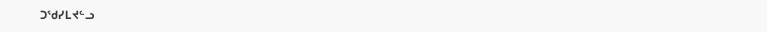ᑐᖁᓯᒪᔪᓪᓗ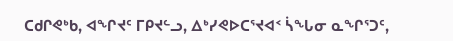ᑕᑯᒋᕙᒃᑲ, ᐊᖏᔪᑦ ᒥᑭᔪᓪᓗ, ᐃᒃᓯᕙᐅᑕᕐᔪᐊᑉ ᓵᖓᓂ ᓇᖏᕐᑐᑦ,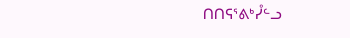ᑎᑎᕋᕐᕕᒃᓮᓪᓗ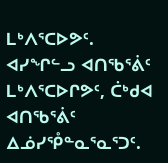ᒪᒃᐱᕐᑕᐅᕗᑦ. ᐊᓯᖏᓪᓗ ᐊᑎᖃᕐᕖᑦ ᒪᒃᐱᕐᑕᐅᒋᕗᑦ, ᑖᒃᑯᐊ ᐊᑎᖃᕐᕖᑦ ᐃᓅᓯᕾᓐᓇᕐᓇᕐᑐᑦ.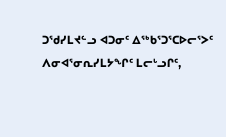ᑐᖁᓯᒪᔪᓪᓗ ᐊᑐᓂᑦ ᐃᖅᑲᕐᑐᕐᑕᐅᓕᕐᐳᑦ ᐱᓂᐊᕐᓂᕆᓯᒪᔭᖏᑦ ᒪᓕᒡᓗᒋᑦ,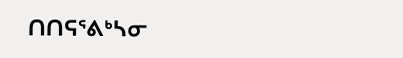ᑎᑎᕋᕐᕕᒃᓴᓂ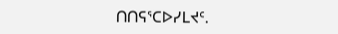ᑎᑎᕋᕐᑕᐅᓯᒪᔪᑦ.